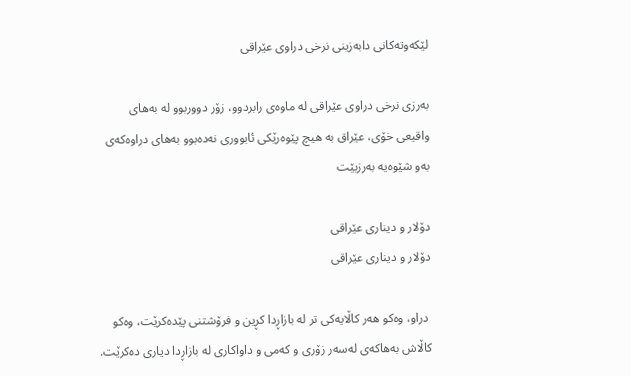لێكه‌وته‌كانی دابه‌زینی نرخی دراوی عێراقی

به‌رزی نرخی دراوی عێراقی له‌ ماوه‌ی رابردوو، زۆر دووربوو له‌ به‌های  واقیعی خۆی، عێراق به‌ هیچ پێوه‌رێكی ئابووری نه‌ده‌بوو به‌های دراوه‌كه‌ی به‌و شێوه‌یه‌ به‌رزبێت

دۆلار و دیناری عێراقی
دۆلار و دیناری عێراقی

 دراو، وه‌كو هه‌ر كاڵایه‌كی تر له‌ بازاڕدا كڕین و فرۆشتنی پێده‌كرێت، وه‌كو كاڵاش به‌هاكه‌ی له‌سه‌ر زۆری و كه‌می و داواكاری له‌ بازاڕدا دیاری ده‌كرێت.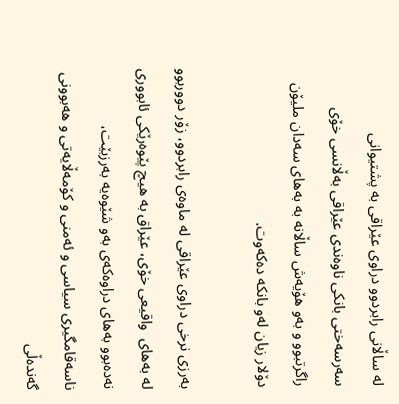له‌ ساڵانی رابردوو دراوی عێراقی به‌ پشتیوانی سه‌رسه‌ختی بانكی ناوه‌ندی عێراقی به‌ڵانسی خۆی راگرتبوو و به‌و هۆیه‌ش ساڵانه‌ به‌ به‌های سه‌دان ملیۆن دۆلار زیان له‌و بانكه‌ ده‌كه‌وت.

به‌رزی نرخی دراوی عێراقی له‌ ماوه‌ی رابردوو، زۆر دووربوو له‌ به‌های  واقیعی خۆی، عێراق به‌ هیچ پێوه‌رێكی ئابووری نه‌ده‌بوو به‌های دراوه‌كه‌ی به‌و شێوه‌یه‌ به‌رزبێت، ناسه‌قامگیری سیاسی و ئه‌منی و كۆمه‌ڵایه‌تی و هه‌بوونی گه‌نده‌ڵی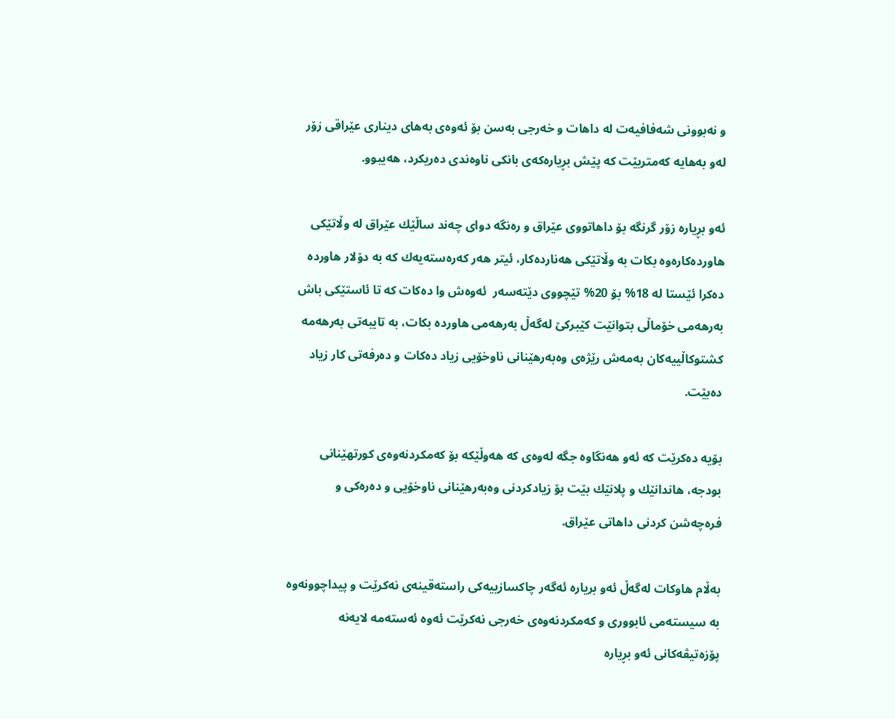و نه‌بوونی شه‌فافیه‌ت له‌ داهات و خه‌رجی به‌سن بۆ ئه‌وه‌ی به‌های دیناری عێراقی زۆر له‌و به‌هایه‌ كه‌متربێت كه‌ پێش بڕیاره‌كه‌ی بانكی ناوه‌ندی ده‌ریكرد، هه‌یبوو.

ئه‌و بڕیاره‌ زۆر گرنگه‌ بۆ داهاتووی عێراق و ره‌نگه‌ دوای چه‌ند ساڵێك عێراق له‌ وڵاتێكی هاورده‌كاره‌وه‌ بكات به‌ وڵاتێكی هه‌نارده‌كار، ئیتر هه‌ر كه‌ره‌سته‌یه‌ك كه‌ به‌ دۆلار هاورده‌ ده‌كرا ئێستا له‌ 18% بۆ 20% تێچووی د‌ێته‌سه‌ر  ئه‌وه‌ش وا ده‌كات كه‌ تا ئاستێكی باش به‌رهه‌می خۆماڵی بتوانێت كێبركێ له‌گه‌ڵ به‌رهه‌می هاورده‌ بكات، به‌ تایبه‌تی به‌رهه‌مه‌ كشتوكاڵییه‌كان به‌مه‌ش رێژه‌ی وه‌به‌رهێنانی ناوخۆیی زیاد ده‌كات و ده‌رفه‌تی كار زیاد ده‌بێت.

بۆیه‌ ده‌كرێت كه‌ ئه‌و هه‌نگاوه‌ جگه‌ له‌وه‌ی كه‌ هه‌وڵێكه‌ بۆ كه‌مكردنه‌وه‌ی كورتهێنانی بودجه‌، هاندانێك و پلانێك بێت بۆ زیادكردنی وه‌به‌رهێنانی ناوخۆیی و ده‌ره‌كی و فره‌چه‌شن كردنی داهاتی عێراق.

به‌ڵام هاوكات له‌گه‌ڵ ئه‌و بریاره‌ ئه‌گه‌ر چاكسازییه‌كی راسته‌قینه‌ی نه‌كرێت و پیداچوونه‌وه‌ به‌ سیسته‌می ئابووری و كه‌مكردنه‌وه‌ی خه‌رجی نه‌كرێت ئه‌وه‌ ئه‌سته‌مه‌ لایه‌نه‌ پۆزه‌تیڤه‌كانی ئه‌و بڕیاره‌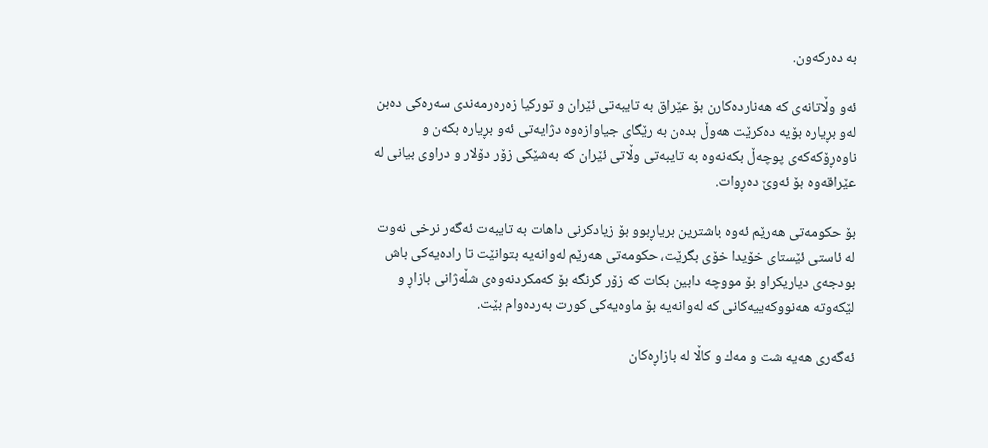به‌ ده‌ركه‌ون.

ئه‌و وڵاتانه‌ی كه‌ هه‌نارده‌كارن بۆ عێراق به‌ تایبه‌تی ئێران و توركیا زه‌ره‌رمه‌ندی سه‌ره‌كی ده‌بن له‌و بڕیاره‌ بۆیه‌ ده‌كرێت هه‌وڵ بده‌ن به‌ رێگای جیاوازه‌وه‌ دژایه‌تی ئه‌و بڕیاره‌ بكه‌ن و ناوه‌ڕۆكه‌كه‌ی پوچه‌ڵ بكه‌نه‌وه‌ به‌ تایبه‌تی وڵاتی ئێران كه‌ به‌شێكی زۆر دۆلار و دراوی بیانی له‌ عێراقه‌وه‌ بۆ ئه‌وێ ده‌ڕوات.

بۆ حكومه‌تی هه‌رێم ئه‌وه‌ باشترین بریاڕبوو بۆ زیادكرنی داهات به‌ تایبه‌ت ئه‌گه‌ر نرخی نه‌وت له‌ ئاستی ئێستای خۆیدا خۆی بگرێت، حكومه‌تی هه‌رێم له‌وانه‌یه‌ بتوانێت تا راده‌یه‌كی باش بودجه‌ی دیاریكراو بۆ مووچه‌ دابین بكات كه‌ زۆر گرنگه‌ بۆ كه‌مكردنه‌وه‌ی شڵه‌ژانی بازاڕ و لێكه‌وته‌ هه‌نووكه‌ییه‌كانی كه‌ له‌وانه‌یه‌ بۆ ماوه‌یه‌كی كورت به‌رده‌وام بێت.

ئه‌گه‌ری هه‌یه‌ شت و مه‌ك و كاڵا له‌ بازاڕه‌كان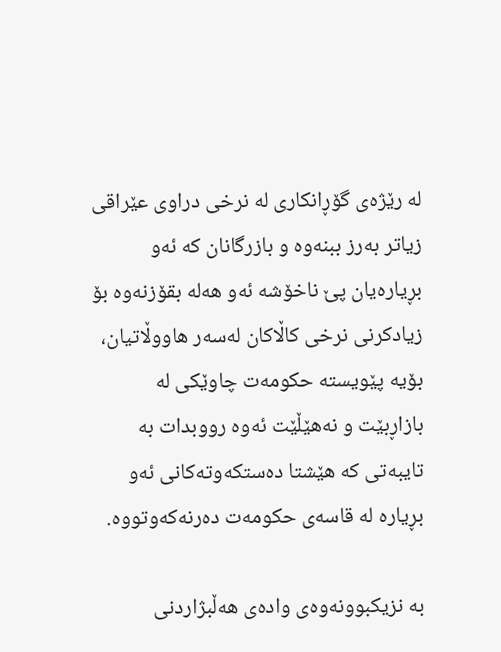له‌ رێژه‌ی گۆڕانكاری له‌ نرخی دراوی عێراقی زیاتر به‌رز ببنه‌وه‌ و بازرگانان كه‌ ئه‌و بڕیاره‌یان پێ ناخۆشه‌ ئه‌و هه‌له‌ بقۆزنه‌وه‌ بۆ زیادكرنی نرخی كاڵاكان له‌سه‌ر هاووڵاتیان، بۆیه‌ پێویسته‌ حكومه‌ت چاوێكی له‌ بازاڕبێت و نه‌هێڵێت ئه‌وه‌ رووبدات به‌ تایبه‌تی كه‌ هێشتا ده‌ستكه‌وته‌كانی ئه‌و بڕیاره‌ له‌ قاسه‌ی حكومه‌ت ده‌رنه‌كه‌وتووه‌.

به‌ نزیكبوونه‌وه‌ی واده‌ی هه‌ڵبژاردنی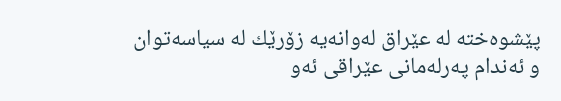پێشوه‌خته‌ له‌ عێراق له‌وانه‌یه‌ زۆرێك له‌ سیاسه‌توان و ئه‌ندام په‌رله‌مانی عێراقی ئه‌و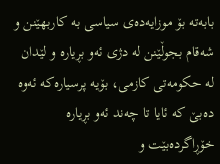بابه‌ته‌ بۆ موزایه‌ده‌ی سیاسی به‌ كاربهێنن و شه‌قام بجوڵێنن له‌ دژی ئه‌و بڕیاره‌ و لێدان له‌ حكومه‌تی كازمی، بۆیه‌ پرسیاره‌كه‌ ئه‌وه‌ ده‌بێ كه‌ ئایا تا چه‌ند ئه‌و بڕیاره‌ خۆڕاگرده‌بێت و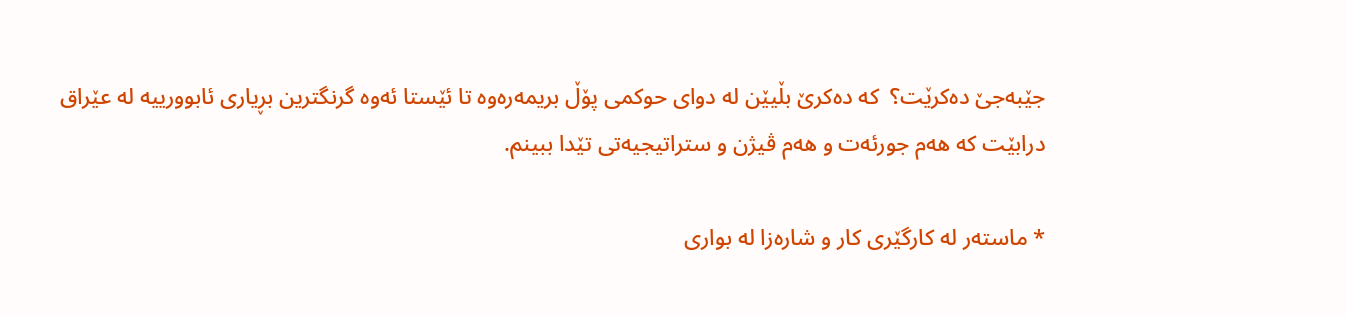جێبه‌جێ ده‌كرێت؟  كه‌ ده‌كرێ بڵیێن له‌ دوای حوكمی پۆڵ بریمه‌ره‌وه‌ تا ئێستا ئه‌وه‌ گرنگترین بڕیاری ئابوورییه‌ له‌ عێراق درابێت كه‌ هه‌م جورئه‌ت و هه‌م ڤیژن و ستراتیجیه‌تی تێدا ببینم.

* ماسته‌ر له‌ كارگێری كار و شاره‌زا له‌ بواری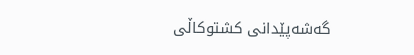گه‌شه‌پێدانی كشتوكاڵی